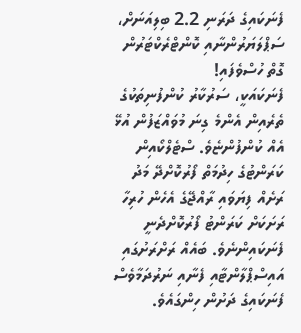ފެނަކައިގެ ދަރަނި 2.2 ބިލިއަނަށް، ސަޕްލަޔަރުންނާއި ކޮންޓްރެކްޓަރުން ގޮތް ހުސްވެފައި!
ފެނަކައަކީ، ސަރުކާރު ކުންފުނިތަކުގެ ތެރެއިން އެންމެ ގިނަ މުވައްޒަފުން އުޅޭ އެއް ކުންފުންޏެވެ. ސްޓެލްކޯއިން ކަރަންޓުގެ ހިދުމަތް ފޯރުކޮށްދޭ މަދު ރަށެއް ފިޔަވައި ރާއްޖޭގެ އެހެން ހުރިހާ ރަށަކަށް ކަރަންޓު ފޯރުކޮށްދެނީ ފެނަކައިންނެވެ. ބައެއް ރަށްރަށުގައި އައިސްޕްލާންޓާއި ފެނާއި ނަރުދަމާވެސް ފެނަކައިގެ ދަށުން ހިންގައެވެ.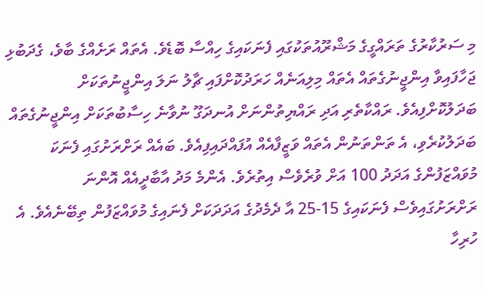މި ސަރުކާރުގެ ތަރައްގީގެ މަޝްރޫއުތަކުގައި ފެނަކައިގެ ހިއްސާ ބޮޑެވެ. އެތައް ރަށެއްގެ ބާވެ، ގެދަބުޅި ޖަހާފައިވާ އިންޖީނުގެތައް އެތައް މިލިއަނެއް ހަރަދުކޮށްފައި ޗާލު ނަލަ އިންޖީނުތަކަށް ބަދަލުކޮށްފިއެވެ. ރައްކާތެރި އަދި ރައްޔިތުންނަށް އުނދަގޫ ނުވާނެ ހިސާބުތަކަށް އިންޖީނުގެތައް ބަދަލުކުރެވި، އެ ތަންތަނުން އެތައް ވަޒީފާއެއް އުފައްދައިފިއެވެ. ބައެއް ރަށްރަށުގައި ފެނަކަ މުވައްޒަފުންގެ އަދަދު 100 އަށް ވުރެވެސް އިތުރެވެ. އެންމެ މަދު އާބާދީއެއް އޮންނަ ރަށްރަށުގައިވެސް ފެނަކައިގެ 15-25 އާ ދެމެދުގެ އަދަދަކަށް ފެނައިގެ މުވައްޒަފުން ތިބޭނެއެވެ. އެ ހުރިހާ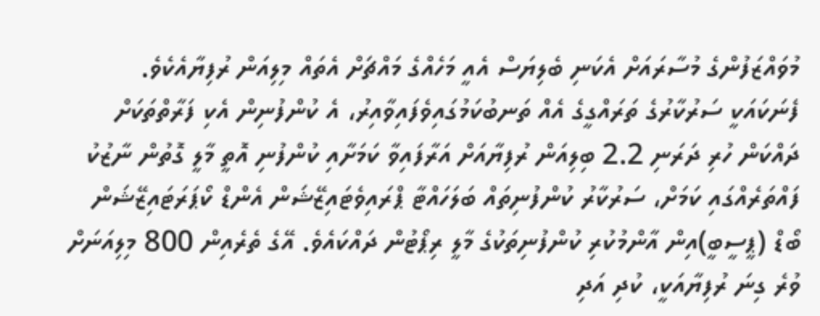މުވައްޒަފުންގެ މުސާރައަށް އެކަނި ބެލިޔަސް އެއީ މަހެއްގެ މައްޗަށް އެތައް މިލިއަން ރުފިޔާއެކެވެ.
ފެނަކައަކީ ސަރުކާރުގެ ތަރައްގީގެ އެއް ތަނބުކަމުގައިވެފައިވާއިރު، އެ ކުންފުނިން އެކި ފަރާތްތަކަށް ދައްކަން ހުރި ދަރަނި 2.2 ބިލިއަން ރުފިޔާއަށް އަރާފައިވާ ކަމަށާއި ކުންފުނި އޮތީ މާލީ ގޮތުން ނާޒުކު ފައްތަރެއްގައި ކަމަށް، ސަރުކާރު ކުންފުނިތައް ބަލަހައްޓާ ޕްރައިވެޓައިޒޭޝަން އެންޑް ކޯޕަރަޓައިޒޭޝަން ބޯޑް (ޕީސީބީ)އިން އާންމުކުރި ކުންފުނިތަކުގެ މާލީ ރިޕޯޓުން ދައްކައެވެ. އޭގެ ތެރެއިން 800 މިލިއަނަށް ވުރެ ގިނަ ރުފިޔާއަކީ، ކުދި އަދި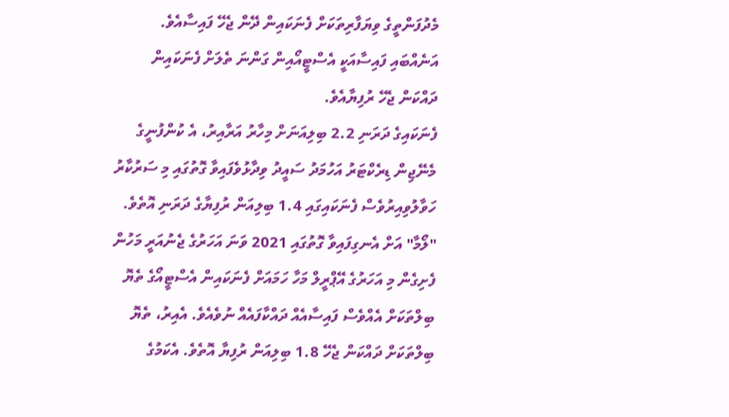މެދުފަންތީގެ ވިޔަފާރިތަކަށް ފެނަކައިން ދޭން ޖެހޭ ފައިސާއެވެ. އަނެއްބައި ފައިސާއަކީ އެސްޓީއޯއިން ގަންނަ ތެލަށް ފެނަކައިން ދައްކަން ޖެހޭ ރުފިޔާއެވެ.
ފެނަކައިގެ ދަރަނި 2.2 ބިލިއަނަށް މިހާރު އަރާއިރު، އެ ކުންފުނީގެ މެނޭޖިން ޑިރެކްޓަރު އަހުމަދު ސައީދު ވިދާޅުވެފައިވާ ގޮތުގައި މި ސަރުކާރު ހަވާލުވިއިރުވެސް ފެނަކައިގައި 1.4 ބިލިއަން ރުފިޔާގެ ދަރަނި އޮތެވެ.
"ލޯމާ" އަށް އެނގިފައިވާ ގޮތުގައި 2021 ވަނަ އަހަރުގެ ޖެނުއަރީ މަހުން ފެށިގެން މި އަހަރުގެ އޭޕްރީލް މަހާ ހަމައަށް ފެނަކައިން އެސްޓީއޯގެ ތެޔޮ ބިލްތަކަށް އެއްވެސް ފައިސާއެއް ދައްކާފައެއް ނުވެއެވެ. އެއިރު، ތެޔޮ ބިލްތަކަށް ދައްކަން ޖެހޭ 1.8 ބިލިއަން ރުފިޔާ އޮތެވެ. އެކަމުގެ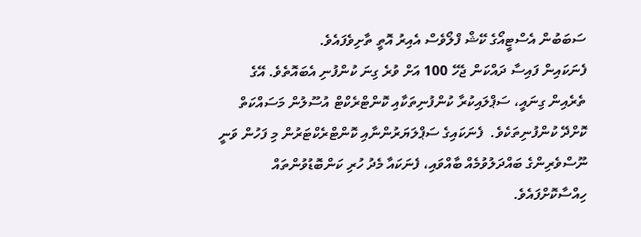ސަބަބުން އެސްޓީއޯގެ ކޭޝް ފްލޯވެސް އެއިރު އޮތީ ތާށިވެފައެވެ.
ފެނަކައިން ފައިސާ ދައްކަން ޖެހޭ 100 އަށް ވުރެ ގިނަ ކުންފުނި އެބައޮތެވެ. އޭގެ ތެރެއިން ގިނައީ، ސަޕްލައިކުރާ ކުންފުނިތަކާއި ކޮންޓްރެކްޓް އުސޫލުން މަސައްކަތް ކޮށްދޭ ކުންފުނިތަކެވެ.  ފެނަކައިގެ ސަޕްލަޔަރުންނާއި ކޮންޓްރެކްޓަރުން މި ފަހުން ވަނީ ނޫސްވެރިންގެ ބައްދަލުވުމެއް ބާއްވައި، ފެނަކައާ މެދު ހުރި ކަންބޮޑުވުންތައް ހިއްސާކޮށްފައެވެ.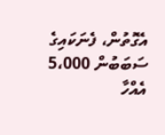އެގޮތުން، ފެނަކައިގެ ސަބަބުން 5،000 އެއްހާ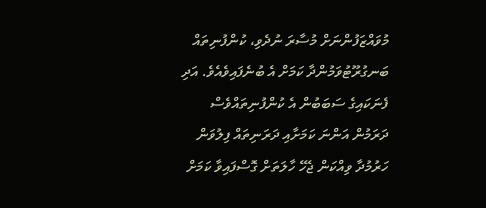މުވައްޒަފުންނަށް މުސާރަ ނުދެވި، ކުންފުނިތައް ބަނގުރޫޓުވަމުންދާ ކަމަށް އެ ބުނެފައިވެއެވެ. އަދި ފެނަކައިގެ ސަބަބުން އެ ކުންފުނިތައްވެސް ދަރަމުން އަންނަ ކަމަށާއި ދަރަނިތައް ފިލުވަން ހަރުމުދާ ވިއްކަން ޖެހޭ ހާލަތަށް ގޮސްފައިވާ ކަމަށް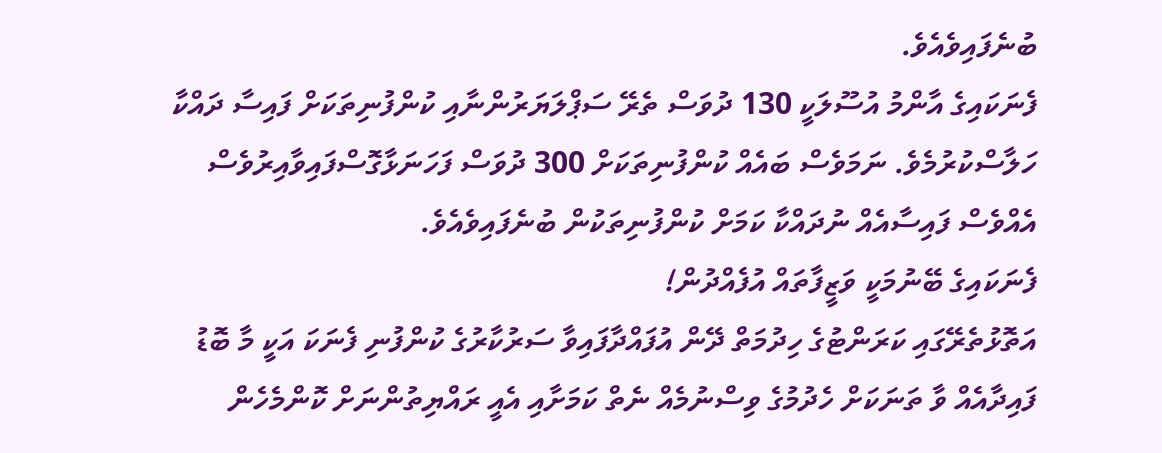ބުނެފައިވެއެވެ.
ފެނަކައިގެ އާންމު އުސޫލަކީ 130 ދުވަސް ތެރޭ ސަޕްލަޔަރުންނާއި ކުންފުނިތަކަށް ފައިސާ ދައްކާ ހަލާސްކުރުމެވެ. ނަމަވެސް ބައެއް ކުންފުނިތަކަށް 300 ދުވަސް ފަހަނަޅާގޮސްފައިވާއިރުވެސް އެއްވެސް ފައިސާއެއް ނުދައްކާ ކަމަށް ކުންފުނިތަކުން ބުނެފައިވެއެވެ.
ފެނަކައިގެ ބޭނުމަކީ ވަޒީފާތައް އުފެއްދުން!
އަތޮޅުތެރޭގައި ކަރަންޓުގެ ހިދުމަތް ދޭން އުފައްދާފައިވާ ސަރުކާރުގެ ކުންފުނި ފެނަކަ އަކީ މާ ބޮޑު ފައިދާއެއް ވާ ތަނަކަށް ހެދުމުގެ ވިސްނުމެއް ނެތް ކަމަށާއި އެއީ ރައްޔިތުންނަށް ކޮންމެހެން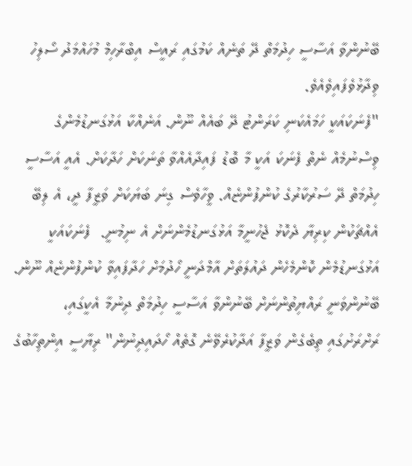ބޭނުންވާ އަސާސީ ހިދުމަތް ދޭ ތަނެއް ކަމުގައި ރައީސް އިބްރާހިމް މުހައްމަދު ސޯލިހު ވިދާޅުވެފައިވެއެވެ.
"ފެނަކައަކީ ހަމައެކަނި ކަރަންޓު ދޭ ބައެއް ނޫން. އަނެއްކާ އަޅުގަނޑުމެންގެ ވިސްނުމެއް ނެތް ފެނަކަ އަކީ މާ ބޮޑު ފައިދާއެއްވާ ތަނަކަށް ހަދާކަށް. އެއީ އަސާސީ ހިދުމަތް ދޭ ސަރުކާރުގެ ކުންފުންޏެއް. ވީހާވެސް ގިނަ ބަޔަކަށް ވަޒީފާ ދީ، އެ ލިބޭ އެއްޗަކުން ކިރިޔާ ދެކޮޅު ޖެހުނީމާ އަޅުގަނޑުމެންނަށް އެ ނިމުނީ.  ފެނަކައަކީ އަޅުގަނޑުމެން ކޮންމެހެން ދައުލަތަށް އާމްދަނީ ހޯދުމަށް ހަދާފައިވާ ކުންފުންޏެއް ނޫން. ބޭނުންވަނީ ރައްޔިތުންނަށް ބޭނުންވާ އަސާސީ ހިދުމަތް ދިނުމާ އެކީގައި، ރަށްރަށުގައި ތިބެގެން ވަޒީފާ އަދާކުރެވޭނެ ގޮތެއް ހޯދައިދިނުން" ރިޔާސީ އިންތިހާބުގެ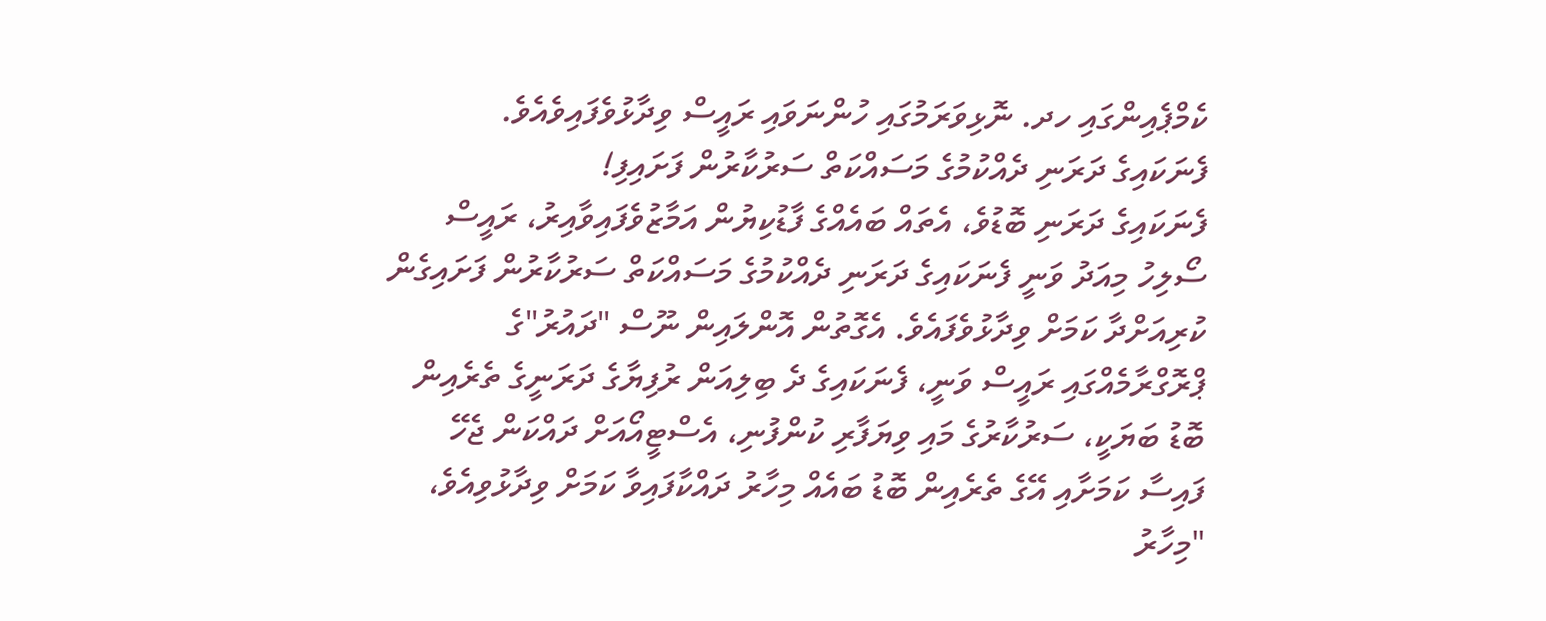ކެމްޕެއިންގައި ހދ. ނޮޅިވަރަމުގައި ހުންނަވައި ރައީސް ވިދާޅުވެފައިވެއެވެ.
ފެނަކައިގެ ދަރަނި ދެއްކުމުގެ މަސައްކަތް ސަރުކާރުން ފަށައިފި!
ފެނަކައިގެ ދަރަނި ބޮޑުވެ، އެތައް ބައެއްގެ ފާޑުކިޔުން އަމާޒުވެފައިވާއިރު، ރައީސް ސޯލިހު މިއަދު ވަނީ ފެނަކައިގެ ދަރަނި ދެއްކުމުގެ މަސައްކަތް ސަރުކާރުން ފަށައިގެން ކުރިއަށްދާ ކަމަށް ވިދާޅުވެފައެވެ. އެގޮތުން އޮންލައިން ނޫސް "ދައުރު"ގެ ޕްރޮގްރާމެއްގައި ރައީސް ވަނީ، ފެނަކައިގެ ދެ ބިލިއަން ރުފިޔާގެ ދަރަނީގެ ތެރެއިން ބޮޑު ބަޔަކީ، ސަރުކާރުގެ މައި ވިޔަފާރި ކުންފުނި، އެސްޓީއޯއަށް ދައްކަން ޖެހޭ ފައިސާ ކަމަށާއި އޭގެ ތެރެއިން ބޮޑު ބައެއް މިހާރު ދައްކާފައިވާ ކަމަށް ވިދާޅުވިއެވެ،
"މިހާރު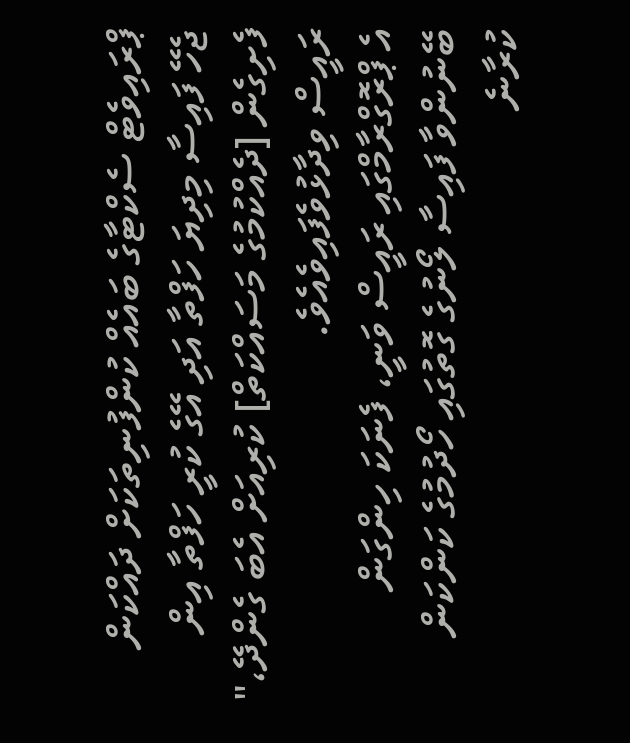ޕްރައިވެޓް ސެކްޓާގެ ބައެއް ކުންފުނިތަކަށް ދައްކަން ޖެހޭ ފައިސާ މިދިޔަ ހަފްތާ އަދި އޭގެ ކުރީ ހަފްތާ އިން ފެށިގެން [ދެއްކުމުގެ މަސައްކަތް] ކުރިއަށް އެބަ ގެންދޭ،" ރައީސް ވިދާޅުވެފައިވެއެވެ.
އެ ޕްރޮގްރާމްގައި ރައީސް ވަނީ، ފެނަކަ ހިންގަން ބޭނުންވާ ފައިސާ ލޯނުގެ ގޮތުގައި ހޯދުމުގެ ކަންކަން ކުރާނެ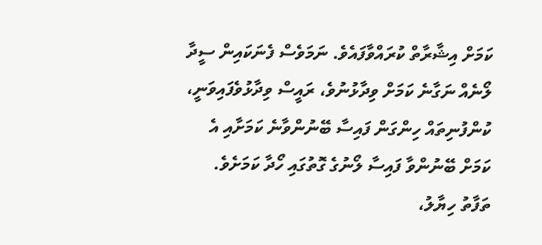ކަމަށް އިޝާރާތް ކުރައްވާފައެވެ. ނަމަވެސް ފެނަކައިން ސީދާ ލޯނެއް ނަގާނެ ކަމަށް ވިދާޅުނުވެ، ރައީސް ވިދާޅުވެފައިވަނީ، ކުންފުނިތައް ހިންގަން ފައިސާ ބޭނުންވާނެ ކަމަށާއި އެ ކަމަށް ބޭނުންވާ ފައިސާ ލޯނުގެ ގޮތުގައި ހޯދާ ކަމަށެވެ.
ތަފާތު ހިޔާލު،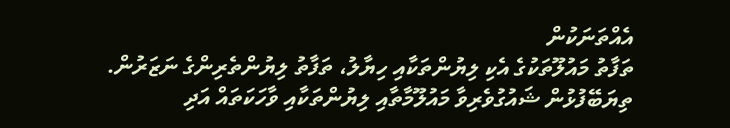އެއްތަނަކުން
ތަފާތު މައުލޫތަކުގެ އެކި ލިޔުންތަކާއި ހިޔާލު، ތަފާތު ލިޔުންތެރިންގެ ނަޒަރުން. ތިޔަބޭފުޅުން ޝައުގުވެރިވާ މައުލޫމާތާއި ލިޔުންތަކާއި ވާހަކަތައް އަދި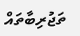ތަޖުރިބާތައް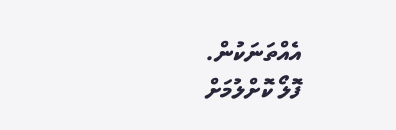އެއްތަނަކުން.
ފޮލޯ ކޮށްލުމަށް